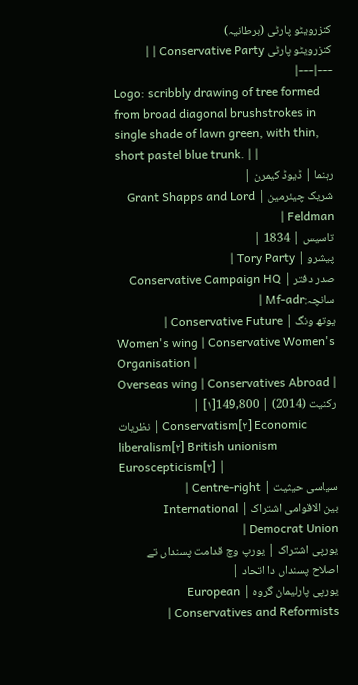کنزرویٹو پارٹی (برطانیہ)
کنزرویٹو پارٹی Conservative Party | |
---|---|
Logo: scribbly drawing of tree formed from broad diagonal brushstrokes in single shade of lawn green, with thin, short pastel blue trunk. | |
رہنما | ڈیوڈ کیمرن |
شریک چیئرمین | Grant Shapps and Lord Feldman |
تاسیس | 1834 |
پیشرو | Tory Party |
صدر دفتر | Conservative Campaign HQ سانچہ:Mf-adr |
یوتھ ونگ | Conservative Future |
Women's wing | Conservative Women's Organisation |
Overseas wing | Conservatives Abroad |
رکنیت (2014) | 149,800[۱] |
نظریات | Conservatism[۲] Economic liberalism[۲] British unionism Euroscepticism[۲] |
سیاسی حیثیت | Centre-right |
بین الاقوامی اشتراک | International Democrat Union |
یورپی اشتراک | یورپ وچ قدامت پسنداں تے اصلاح پسنداں دا اتحاد |
یورپی پارلیمان گروہ | European Conservatives and Reformists |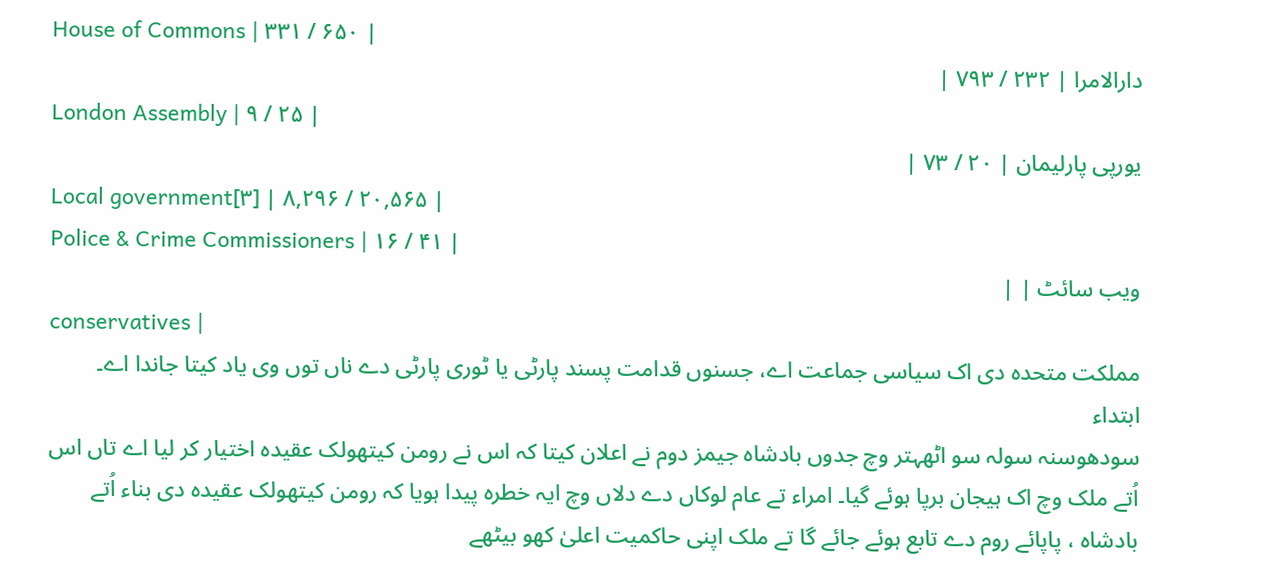House of Commons | ۳۳۱ / ۶۵۰ |
دارالامرا | ۲۳۲ / ۷۹۳ |
London Assembly | ۹ / ۲۵ |
یورپی پارلیمان | ۲۰ / ۷۳ |
Local government[۳] | ۸,۲۹۶ / ۲۰,۵۶۵ |
Police & Crime Commissioners | ۱۶ / ۴۱ |
ویب سائٹ | |
conservatives |
مملکت متحدہ دی اک سیاسی جماعت اے، جسنوں قدامت پسند پارٹی یا ٹوری پارٹی دے ناں توں وی یاد کيتا جاندا اے۔
ابتداء
سودھوسنہ سولہ سو اٹھہتر وچ جدوں بادشاہ جیمز دوم نے اعلان کيتا کہ اس نے رومن کیتھولک عقیدہ اختیار کر ليا اے تاں اس اُتے ملک وچ اک ہیجان برپا ہوئے گیا۔ امراء تے عام لوکاں دے دلاں وچ ایہ خطرہ پیدا ہويا کہ رومن کیتھولک عقیدہ دی بناء اُتے بادشاہ ، پاپائے روم دے تابع ہوئے جائے گا تے ملک اپنی حاکمیت اعلیٰ کھو بیٹھے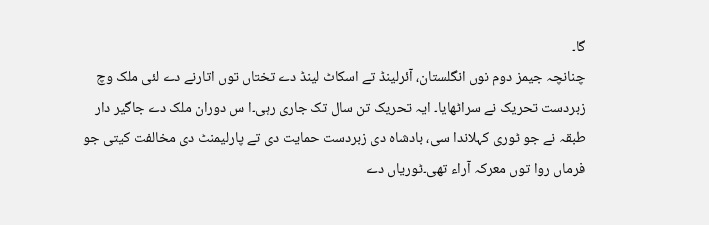گا۔
چنانچہ جیمز دوم نوں انگلستان، آئرلینڈ تے اسکاٹ لینڈ دے تختاں توں اتارنے دے لئی ملک وچ زبردست تحریک نے سراٹھایا۔ ایہ تحریک تن سال تک جاری رہی۔ا س دوران ملک دے جاگیر دار طبقہ نے جو ٹوری کہلاندا سی، بادشاہ دی زبردست حمایت دی تے پارلیمنٹ دی مخالفت کيتی جو فرماں روا توں معرکہ آراء تھی۔ٹوریاں دے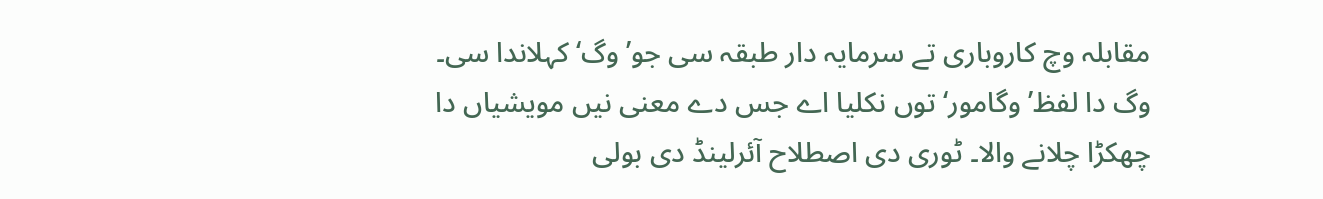مقابلہ وچ کاروباری تے سرمایہ دار طبقہ سی جو’وگ‘ کہلاندا سی۔ وگ دا لفظ’ وگامور‘ توں نکلیا اے جس دے معنی نيں مویشیاں دا چھکڑا چلانے والا۔ ٹوری دی اصطلاح آئرلینڈ دی بولی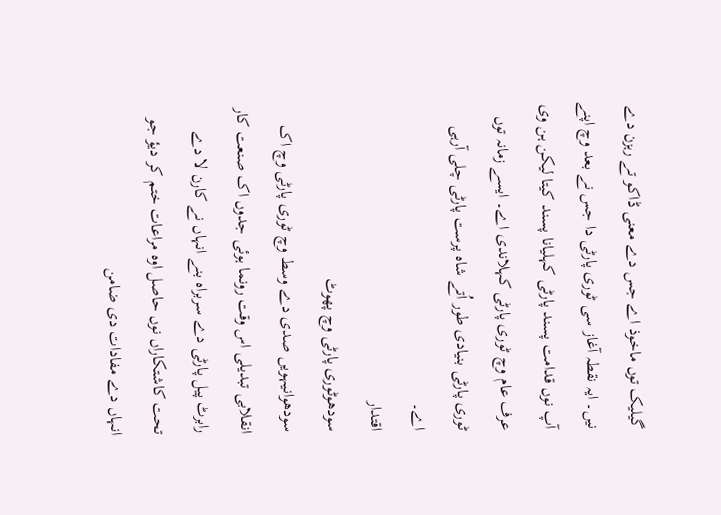گیلیک توں ماخوذ اے جس دے معنی ڈاکو تے رہزن دے نيں۔ ایہ نقطہ آغاز سی ٹوری پارٹی دا جس نے بعد وچ اپنے آپ نوں قدامت پسند پارٹی کہلیانا پسند کيتا لیکن ہن وی عرف عام وچ ٹوری پارٹی کہلاندی اے۔ ايسے زمانہ توں ٹوری پارٹی بنیادی طور اُتے شاہ پرست پارٹی چلی آرہی اے۔
اقتدار
سودھوٹوری پارٹی وچ پھوٹ
سودھوانیہويں صدی دے وسط وچ ٹوری پارٹی وچ اک انقلابی تبدیلی اس وقت رونما ہوئی جدوں اک صنعت کار رابرٹ پیل پارٹی دے سربراہ بنے انہاں نے کارن لا دے تحت کاشتکاراں نوں حاصل اوہ مراعات ختم کر دیؤ جو انہاں دے مفادات دی ضامن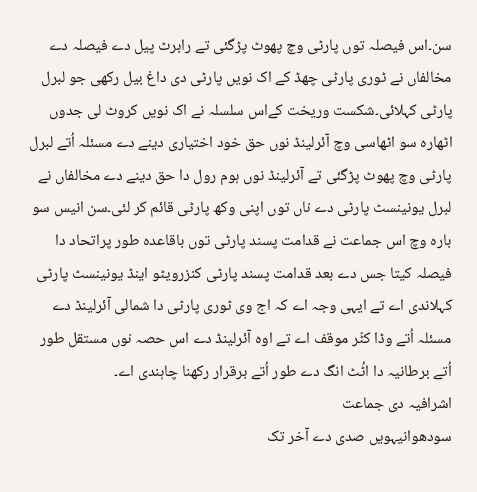سن۔اس فیصلہ توں پارٹی وچ پھوٹ پڑگئی تے رابرٹ پیل دے فیصلہ دے مخالفاں نے ٹوری پارٹی چھڈ کے اک نويں پارٹی دی داغ بیل رکھی جو لبرل پارٹی کہلائی۔شکست وریخت کےاس سلسلہ نے اک نويں کروٹ لی جدوں اٹھارہ سو اٹھاسی وچ آئرلینڈ نوں حق خود اختیاری دینے دے مسئلہ اُتے لبرل پارٹی وچ پھوٹ پڑگئی تے آئرلینڈ نوں ہوم رول دا حق دینے دے مخالفاں نے لبرل یونینسٹ پارٹی دے ناں توں اپنی وکھ پارٹی قائم کر لئی۔سن انیس سو بارہ وچ اس جماعت نے قدامت پسند پارٹی توں باقاعدہ طور پراتحاد دا فیصلہ کيتا جس دے بعد قدامت پسند پارٹی کنزرویٹو اینڈ یونینسٹ پارٹی کہلاندی اے تے ایہی وجہ اے کہ اج وی ٹوری پارٹی دا شمالی آئرلینڈ دے مسئلہ اُتے وڈا کٹّر موقف اے تے اوہ آئرلینڈ دے اس حصہ نوں مستقل طور اُتے برطانیہ دا اٹُٹ انگ دے طور اُتے برقرار رکھنا چاہندی اے۔
اشرافیہ دی جماعت
سودھوانیہويں صدی دے آخر تک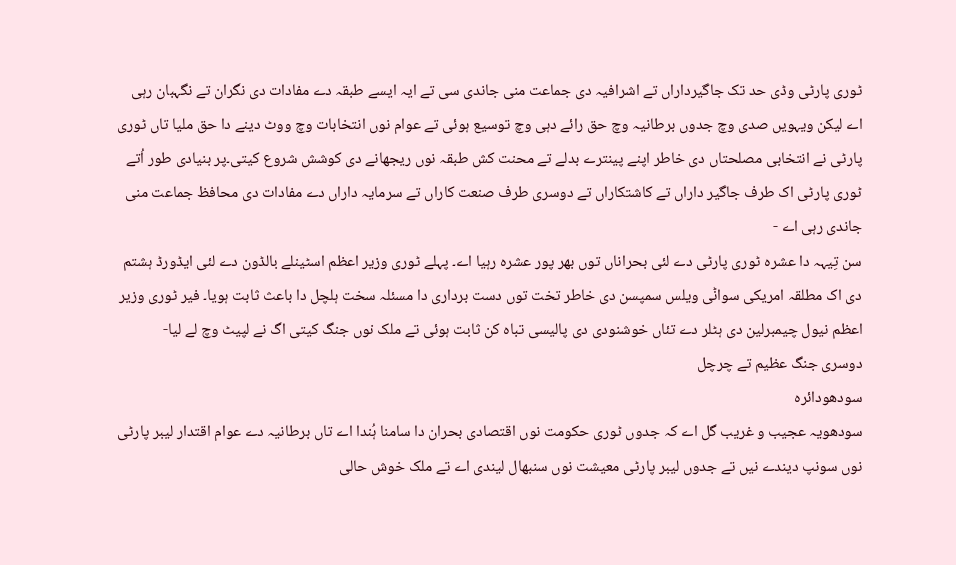ٹوری پارٹی وڈی حد تک جاگیرداراں تے اشرافیہ دی جماعت منی جاندی سی تے ایہ ايسے طبقہ دے مفادات دی نگران تے نگہبان رہی اے لیکن ویہويں صدی وچ جدوں برطانیہ وچ حق رائے دہی وچ توسیع ہوئی تے عوام نوں انتخابات وچ ووٹ دینے دا حق ملیا تاں ٹوری پارٹی نے انتخابی مصلحتاں دی خاطر اپنے پینترے بدلے تے محنت کش طبقہ نوں ریجھانے دی کوشش شروع کیتی۔پر بنیادی طور اُتے ٹوری پارٹی اک طرف جاگیر داراں تے کاشتکاراں تے دوسری طرف صنعت کاراں تے سرمایہ داراں دے مفادات دی محافظ جماعت منی جاندی رہی اے -
سن تِیہہ دا عشرہ ٹوری پارٹی دے لئی بحراناں توں بھر پور عشرہ رہیا اے۔ پہلے ٹوری وزیر اعظم اسٹینلے بالڈون دے لئی ایڈورڈ ہشتم دی اک مطلقہ امریکی سواݨی ویلس سمپسن دی خاطر تخت توں دست برداری دا مسئلہ سخت ہلچل دا باعث ثابت ہويا۔ فیر ٹوری وزیر اعظم نیول چیمبرلین دی ہٹلر دے تئاں خوشنودی دی پالیسی تباہ کن ثابت ہوئی تے ملک نوں جنگ کيتی اگ نے لپیٹ وچ لے لیا-
دوسری جنگ عظیم تے چرچل
سودھودائرہ
سودھویہ عجیب و غریب گل اے کہ جدوں ٹوری حکومت نوں اقتصادی بحران دا سامنا ہُندا اے تاں برطانیہ دے عوام اقتدار لیبر پارٹی نوں سونپ دیندے نيں تے جدوں لیبر پارٹی معیشت نوں سنبھال لیندی اے تے ملک خوش حالی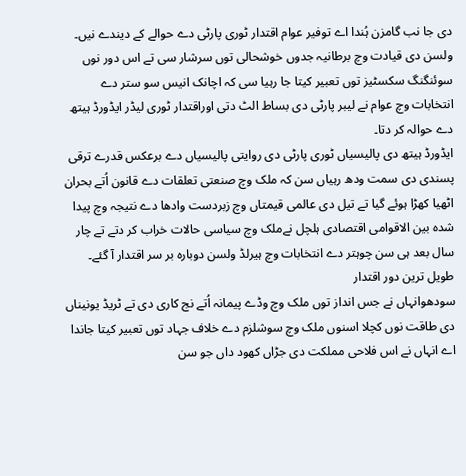دی جا نب گامزن ہُندا اے توفیر عوام اقتدار ٹوری پارٹی دے حوالے کے دیندے نيں۔
ولسن دی قیادت وچ برطانیہ جدوں خوشحالی توں سرشار سی تے اس دور نوں سوئنگنگ سکسٹیز توں تعبیر کيتا جا رہیا سی کہ اچانک انیس سو ستر دے انتخابات وچ عوام نے لیبر پارٹی دی بساط الٹ دتی اوراقتدار ٹوری لیڈر ایڈورڈ ہیتھ دے حوالہ کر دتا۔
ایڈورڈ ہیتھ دی پالیسیاں ٹوری پارٹی دی روايتی پالیسیاں دے برعکس قدرے ترقی پسندی دی سمت ودھ رہیاں سن کہ ملک وچ صنعتی تعلقات دے قانون اُتے بحران اٹھیا کھڑا ہوئے گیا تے تیل دی عالمی قیمتاں وچ زبردست وادھا دے نتیجہ وچ پیدا شدہ بین الاقوامی اقتصادی ہلچل نےملک وچ سیاسی حالات خراب کر دتے تے چار سال بعد ہی سن چوہتر دے انتخابات وچ ہیرلڈ ولسن دوبارہ بر سر اقتدار آ گئے۔
طویل ترین دور اقتدار
سودھوانہاں نے جس انداز توں ملک وچ وڈے پیمانہ اُتے نج کاری دی تے ٹریڈ یونیناں دی طاقت نوں کچلا اسنوں ملک وچ سوشلزم دے خلاف جہاد توں تعبیر کيتا جاندا اے انہاں نے اس فلاحی مملکت دی جڑاں کھود داں جو سن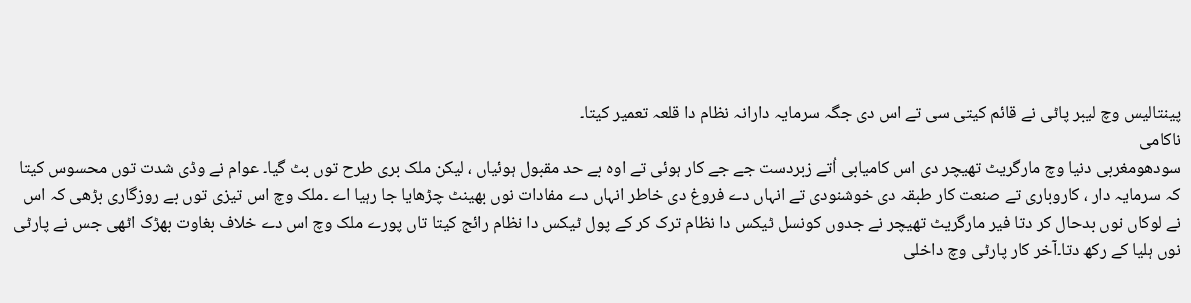پینتالیس وچ لیبر پاٹی نے قائم کيتی سی تے اس دی جگہ سرمایہ دارانہ نظام دا قلعہ تعمیر کيتا۔
ناکامی
سودھومغربی دنیا وچ مارگریٹ تھیچر دی اس کامیابی اُتے زبردست جے جے کار ہوئی تے اوہ بے حد مقبول ہوئیاں ، لیکن ملک بری طرح توں بٹ گیا۔ عوام نے وڈی شدت توں محسوس کيتا کہ سرمایہ دار ، کاروباری تے صنعت کار طبقہ دی خوشنودی تے انہاں دے فروغ دی خاطر انہاں دے مفادات نوں بھینٹ چڑھایا جا رہیا اے ۔ملک وچ اس تیزی توں بے روزگاری بڑھی کہ اس نے لوکاں نوں بدحال کر دتا فیر مارگریٹ تھیچر نے جدوں کونسل ٹیکس دا نظام ترک کر کے پول ٹیکس دا نظام رائج کيتا تاں پورے ملک وچ اس دے خلاف بغاوت بھڑک اٹھی جس نے پارٹی نوں ہلیا کے رکھ دتا۔آخر کار پارٹی وچ داخلی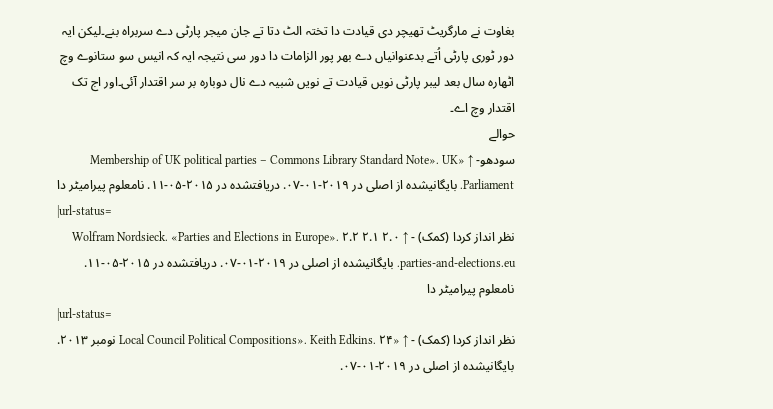بغاوت نے مارگریٹ تھیچر دی قیادت دا تختہ الٹ دتا تے جان میجر پارٹی دے سربراہ بنے۔لیکن ایہ دور ٹوری پارٹی اُتے بدعنوانیاں دے بھر پور الزامات دا دور سی نتیجہ ایہ کہ انیس سو ستانوے وچ اٹھارہ سال بعد لیبر پارٹی نويں قیادت تے نويں شبیہ دے نال دوبارہ بر سر اقتدار آئی۔اور اج تک اقتدار وچ اے۔
حوالے
سودھو- ↑ «Membership of UK political parties – Commons Library Standard Note». UK Parliament. بایگانیشده از اصلی در ۲۰۱۹-۰۱-۰۷. دریافتشده در ۲۰۱۵-۰۵-۱۱. نامعلوم پیرامیٹر دا
|url-status=
نظر انداز کردا (کمک) - ↑ ۲.۰ ۲.۱ ۲.۲ Wolfram Nordsieck. «Parties and Elections in Europe». parties-and-elections.eu. بایگانیشده از اصلی در ۲۰۱۹-۰۱-۰۷. دریافتشده در ۲۰۱۵-۰۵-۱۱. نامعلوم پیرامیٹر دا
|url-status=
نظر انداز کردا (کمک) - ↑ «Local Council Political Compositions». Keith Edkins. ۲۴ نومبر ۲۰۱۳. بایگانیشده از اصلی در ۲۰۱۹-۰۱-۰۷.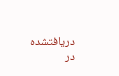دریافتشده در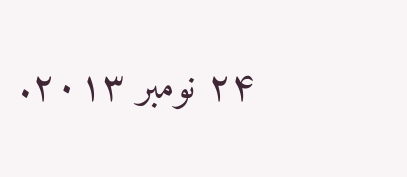۲۴ نومبر ۲۰۱۳.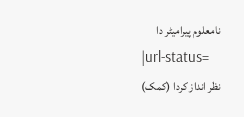نامعلوم پیرامیٹر دا
|url-status=
نظر انداز کردا (کمک)